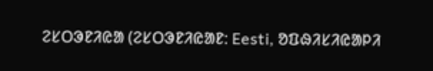ᱮᱥᱛᱳᱱᱤᱭᱟ (ᱮᱥᱛᱳᱱᱤᱭᱟᱱ: Eesti, ᱚᱯᱷᱤᱥᱤᱭᱟᱞᱤ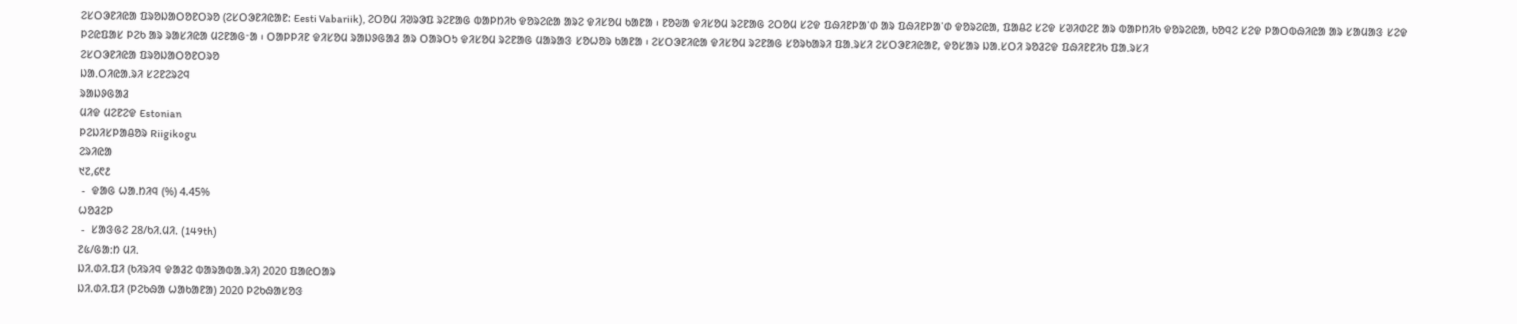ᱮᱥᱛᱳᱱᱤᱭᱟ ᱯᱨᱚᱡᱟᱛᱚᱱᱛᱨᱚ (ᱮᱥᱛᱳᱱᱤᱭᱟᱱ: Eesti Vabariik), ᱮᱛᱚᱢ ᱤᱣᱨᱳᱯ ᱨᱮᱱᱟᱜ ᱵᱟᱞᱴᱤᱠ ᱫᱚᱨᱮᱭᱟ ᱟᱨᱮ ᱫᱤᱥᱚᱢ ᱠᱟᱱᱟ ᱾ ᱱᱚᱶᱟ ᱫᱤᱥᱚᱢ ᱨᱮᱱᱟᱜ ᱮᱛᱚᱢ ᱥᱮᱫ ᱯᱷᱤᱱᱞᱟᱸᱰ ᱟᱨ ᱯᱷᱤᱱᱞᱟᱸᱰ ᱫᱚᱨᱮᱭᱟ, ᱯᱟᱪᱮ ᱥᱮᱫ ᱥᱣᱤᱰᱮᱱ ᱟᱨ ᱵᱟᱞᱴᱤᱠ ᱫᱚᱨᱮᱭᱟ, ᱠᱚᱧᱮ ᱥᱮᱫ ᱞᱟᱛᱵᱷᱤᱭᱟ ᱟᱨ ᱥᱟᱢᱟᱝ ᱥᱮᱫ ᱞᱮᱭᱯᱟᱥ ᱞᱮᱠ ᱟᱨ ᱨᱟᱥᱤᱭᱟ ᱢᱮᱱᱟᱜᱼᱟ ᱾ ᱛᱟᱞᱞᱤᱱ ᱫᱤᱥᱚᱢ ᱨᱟᱡᱽᱜᱟᱲ ᱟᱨ ᱛᱟᱨᱛᱩ ᱫᱤᱥᱚᱢ ᱨᱮᱱᱟᱜ ᱢᱟᱨᱟᱝ ᱥᱚᱦᱚᱨ ᱠᱟᱱᱟ ᱾ ᱮᱥᱛᱳᱱᱤᱭᱟ ᱫᱤᱥᱚᱢ ᱨᱮᱱᱟᱜ ᱥᱚᱨᱠᱟᱨᱤ ᱯᱟᱹᱨᱥᱤ ᱮᱥᱛᱳᱱᱤᱭᱟᱱ, ᱫᱚᱥᱟᱨ ᱡᱟᱹᱥᱛᱤ ᱨᱚᱲᱮᱫ ᱯᱷᱤᱱᱱᱤᱠ ᱯᱟᱹᱨᱥᱤ
ᱮᱥᱛᱳᱱᱤᱭᱟ ᱯᱨᱚᱡᱟᱛᱚᱱᱛᱨᱚ
ᱡᱟᱹᱛᱤᱭᱟᱹᱨᱤ ᱥᱮᱱᱮᱨᱮᱧ
ᱨᱟᱡᱽᱜᱟᱲ
ᱢᱤᱫ ᱢᱮᱱᱮᱫ Estonian
ᱞᱮᱡᱤᱥᱞᱟᱪᱚᱨ Riigikogu
ᱮᱨᱤᱭᱟ
᱑᱗,᱔᱖᱒
 -  ᱫᱟᱜ ᱦᱟᱹᱴᱤᱧ (%) 4.45%
ᱦᱚᱲᱮᱞ
 -  ᱥᱟᱝᱜᱮ 28/ᱠᱤᱹᱢᱤᱹ (149th)
᱗᱕/ᱜᱟᱺᱴ ᱢᱤᱹ
ᱡᱤ.ᱰᱤ.ᱯᱤ (ᱠᱤᱨᱤᱧ ᱫᱟᱲᱮ ᱵᱟᱨᱟᱵᱟᱹᱨᱤ) 2020 ᱯᱟᱭᱛᱟᱨ
ᱡᱤ.ᱰᱤ.ᱯᱤ (ᱞᱮᱠᱷᱟ ᱦᱟᱠᱟᱱᱟ) 2020 ᱞᱮᱠᱷᱟᱥᱚᱝ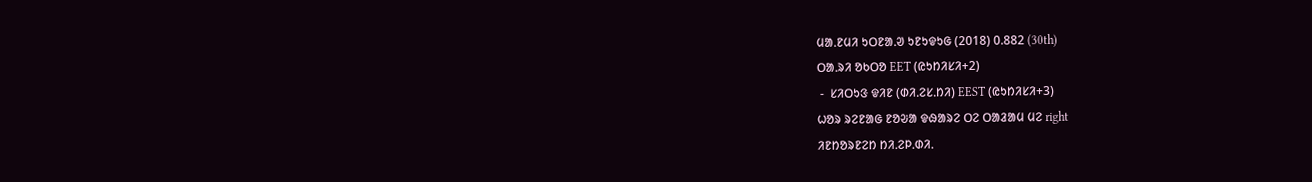ᱢᱟᱹᱱᱢᱤ ᱩᱛᱱᱟᱹᱣ ᱩᱱᱩᱫᱩᱜ (2018) 0.882 (30th)
ᱛᱟᱹᱨᱤ ᱚᱠᱛᱚ EET (ᱭᱩᱴᱤᱥᱤ+2)
 -  ᱥᱤᱛᱩᱝ ᱫᱤᱱ (ᱰᱤᱹᱮᱥᱹᱴᱤ) EEST (ᱭᱩᱴᱤᱥᱤ+3)
ᱦᱚᱨ ᱨᱮᱱᱟᱜ ᱱᱚᱶᱟ ᱫᱷᱟᱨᱮ ᱛᱮ ᱛᱟᱲᱟᱢ ᱢᱮ right
ᱤᱱᱴᱚᱨᱱᱮᱴ ᱴᱤᱹᱮᱞᱹᱰᱤᱹ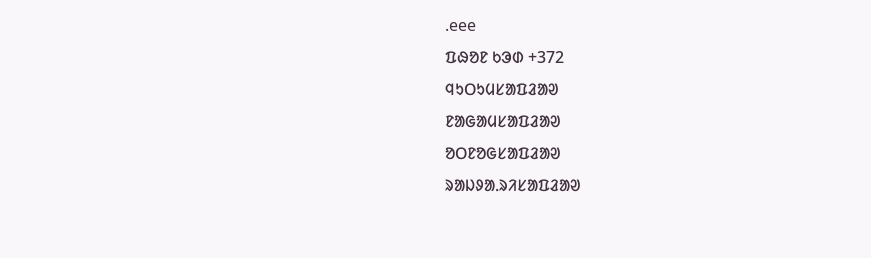.eee
ᱯᱷᱚᱱ ᱠᱳᱰ +372
ᱧᱩᱛᱩᱢᱥᱟᱯᱲᱟᱣ
ᱱᱟᱜᱟᱢᱥᱟᱯᱲᱟᱣ
ᱚᱛᱱᱚᱜᱥᱟᱯᱲᱟᱣ
ᱨᱟᱡᱽᱟᱹᱨᱤᱥᱟᱯᱲᱟᱣ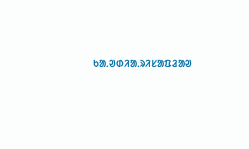ᱠᱟᱹᱣᱰᱤᱟᱹᱨᱤᱥᱟᱯᱲᱟᱣ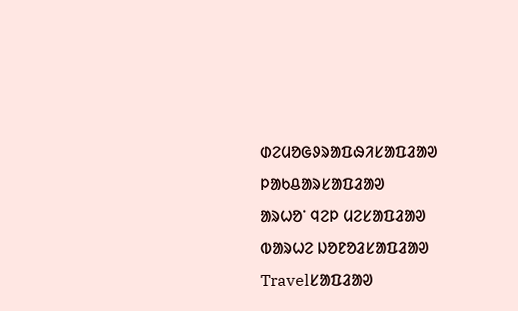ᱰᱮᱢᱚᱜᱽᱨᱟᱯᱷᱤᱥᱟᱯᱲᱟᱣ
ᱞᱟᱠᱪᱟᱨᱥᱟᱯᱲᱟᱣ
ᱟᱨᱦᱚᱸ ᱧᱮᱞ ᱢᱮᱥᱟᱯᱲᱟᱣ
ᱵᱟᱨᱦᱮ ᱡᱚᱱᱚᱲᱥᱟᱯᱲᱟᱣ
Travelᱥᱟᱯᱲᱟᱣ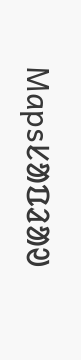Mapsᱥᱟᱯᱲᱟᱣ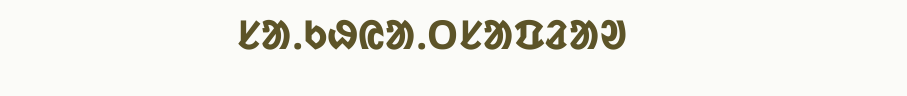ᱥᱟᱹᱠᱷᱭᱟᱹᱛᱥᱟᱯᱲᱟᱣ